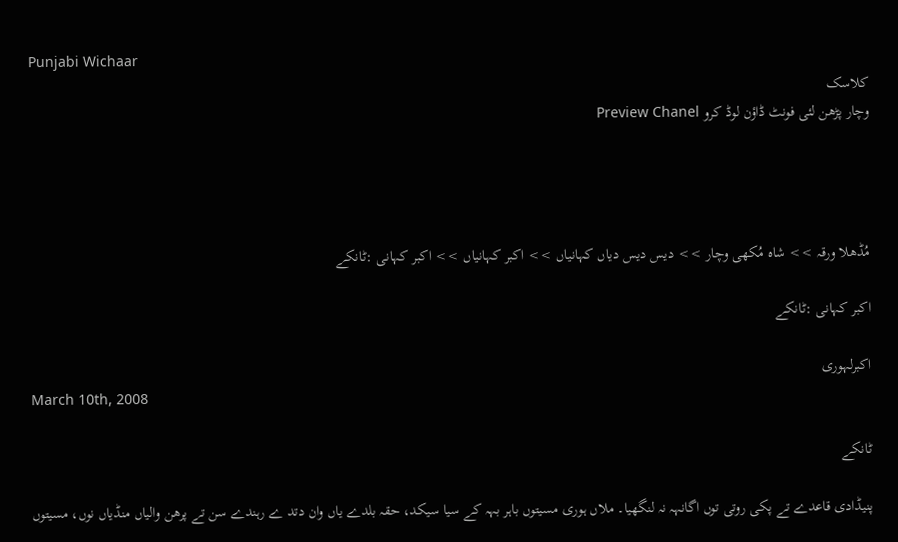Punjabi Wichaar
کلاسک
وچار پڑھن لئی فونٹ ڈاؤن لوڈ کرو Preview Chanel




مُڈھلا ورقہ >> شاہ مُکھی وچار >> دیس دیس دیاں کہانیاں >> اکبر کہانیاں >> اکبر کہانی :ٹانکے

اکبر کہانی :ٹانکے

اکبرلہوری
March 10th, 2008

ٹانکے

پنیڈادی قاعدے تے پکی روتی توں اگانہہ نہ لنگھیا۔ ملاں ہوری مسیتوں باہر بہہ کے سیا سیکد، حقہ بلدے یاں وان دتد ے رہندے سن تے پرھن والیاں منڈیاں نوں، مسیتوں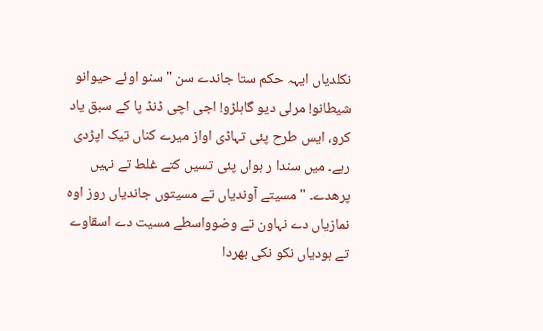نکلدیاں ایہہ حکم ستا جاندے سن " سنو اوئے حیوانو شیطانو! مرلی دیو گاہلڑو! اجی اچی ڈنڈ پا کے سبق یاد کرو، ایس طرح پئی تہاڈی اواز میرے کناں تیک اپڑدی رہے۔ میں سندا ر ہواں پئی تسیں کتے غلط تے نہیں پرھدے۔ " مسیتے آوندیاں تے مسیتوں جاندیاں روز اوہ نمازیاں دے نہاون تے وضوواسطے مسیت دے اسقاوے تے ہودیاں نکو نکی بھردا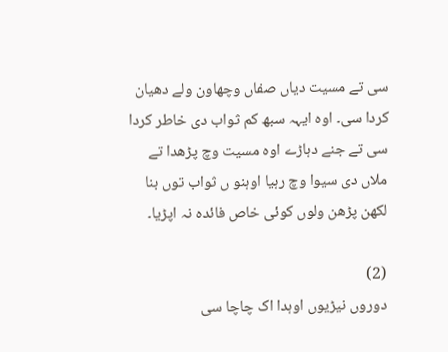سی تے مسیت دیاں صفاں وچھاون ولے دھیان کردا سی۔ اوہ ایہہ سبھ کم ثواب دی خاطر کردا سی تے جنے دہاڑے اوہ مسیت وچ پڑھدا تے ملاں دی سیوا وچ رہیا اوہنو ں ثواب توں بنا لکھن پڑھن ولوں کوئی خاص فائدہ نہ اپڑیا۔

(2)
دوروں نیڑیوں اوہدا اک چاچا سی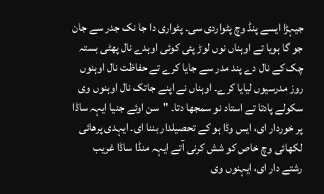جیہڑا ایسے پنڈ وچ پٹواردی سی۔ پٹواری دا جا نک جدر سے جان جو گا ہویا تے اوہناں نوں لوڑ پئی کوئی اوہدے نال پھٹی بستہ چک کے نال دے پند مدر سے جایا کرے تے حفاظت نال اوہنوں روز مدرسیوں لیایا کرے۔ اوہناں نے اپنے جاتک نال اوہنوں وی سکولے پادتا تے استاد نو سمجھا دتا۔ "سن اوئے جنیا ایہہ ساڈا پر خوردار ای، ایس وڈا ہو کے تحصیلدار بننا ای۔ ایہدی پرھائی لکھائی وچ خاص کو شش کرنی آتے ایہہ منڈا ساڈا غریب رشتے دار ای، ایہنوں وی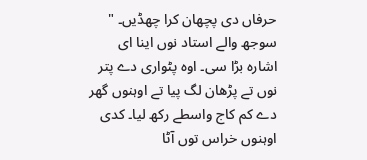حرفاں دی پچھان کرا چھڈیں۔ "
سوجھ والے استاد نوں اینا ای اشارہ بڑا سی۔ اوہ پٹواری دے پتر نوں تے پڑھان لگ پیا تے اوہنوں گھر دے کم کاج واسطے رکھ لیا۔ کدی اوہنوں خراس توں آٹا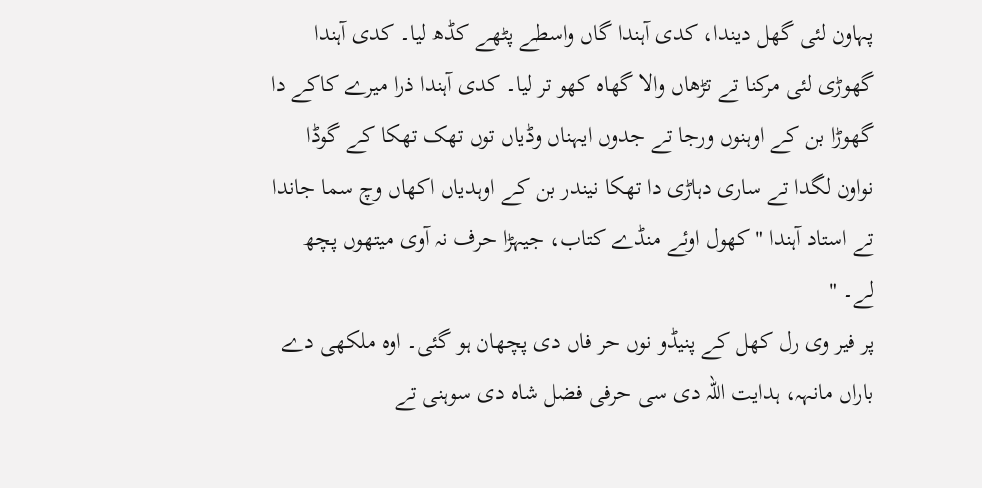پہاون لئی گھل دیندا، کدی آہندا گاں واسطے پٹھے کڈھ لیا۔ کدی آہندا گھوڑی لئی مرکنا تے تڑھاں والا گھاہ کھو تر لیا۔ کدی آہندا ذرا میرے کاکے دا گھوڑا بن کے اوہنوں ورجا تے جدوں ایہناں وڈیاں توں تھک تھکا کے گوڈا نواون لگدا تے ساری دہاڑی دا تھکا نیندر بن کے اوہدیاں اکھاں وچ سما جاندا تے استاد آہندا "کھول اوئے منڈے کتاب، جیہڑا حرف نہ آوی میتھوں پچھ لے۔ "
پر فیر وی رل کھل کے پنیڈو نوں حر فاں دی پچھان ہو گئی۔ اوہ ملکھی دے باراں مانہہ، ہدایت اللہ دی سی حرفی فضل شاہ دی سوہنی تے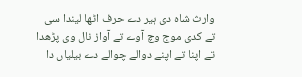وارث شاہ دی ہیر دے حرف اٹھا لیندا سی تے کدی موج وچ آوے تے آواز نال وی پڑھدا تے اپنا تے اپنے دوالے چوالے دے بیلیاں دا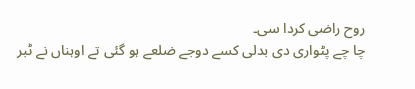روح راضی کردا سی۔
چا چے پٹواری دی بدلی کسے دوجے ضلعے ہو گئی تے اوہناں نے ٹبر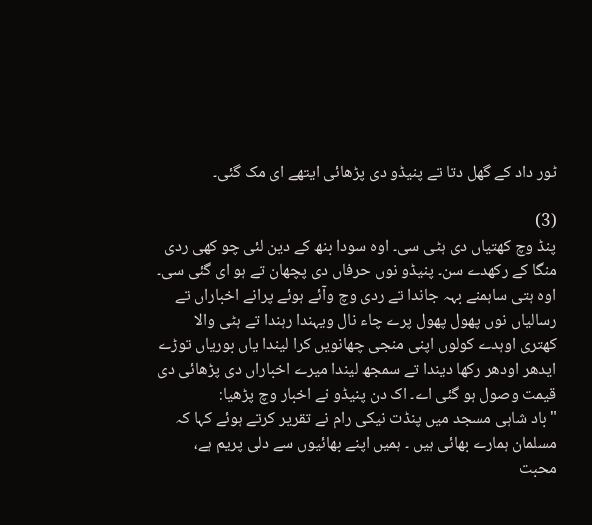ٹور داد کے گھل دتا تے پنیڈو دی پڑھائی ایتھے ای مک گئی۔

(3)
پنڈ وچ کھتیاں دی ہٹی سی۔ اوہ سودا بنھ کے دین لئی چو کھی ردی منگا کے رکھدے سن۔ پنیڈو نوں حرفاں دی پچھان تے ہو ای گئی سی۔ اوہ ہتی ساہمنے بہہ جاندا تے ردی وچ وآئے ہوئے پرانے اخباراں تے رسالیاں نوں پھول پھول پرے چاء نال ویہندا رہندا تے ہٹی والا کھتری اوہدے کولوں اپنی منجی چھانویں کرا لیندا یاں بوریاں توڑے ایدھر اودھر رکھا دیندا تے سمجھ لیندا میرے اخباراں دی پڑھائی دی قیمت وصول ہو گئی اے۔ اک دن پنیڈو نے اخبار وچ پڑھیا:
"باد شاہی مسجد میں پنڈت نیکی رام نے تقریر کرتے ہوئے کہا کہ مسلمان ہمارے بھائی ہیں ۔ ہمیں اپنے بھائیوں سے دلی پریم ہے، محبت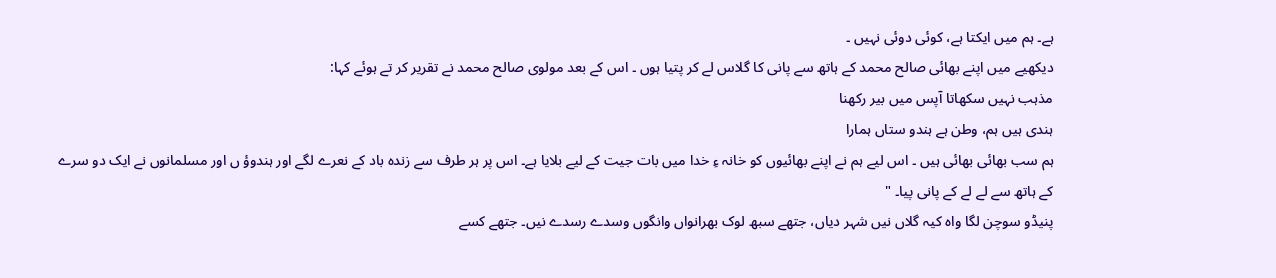ہے۔ ہم میں ایکتا ہے، کوئی دوئی نہیں ۔
دیکھیے میں اپنے بھائی صالح محمد کے ہاتھ سے پانی کا گلاس لے کر پتیا ہوں ۔ اس کے بعد مولوی صالح محمد نے تقریر کر تے ہوئے کہا:
مذہب نہیں سکھاتا آپس میں بیر رکھنا
ہندی ہیں ہم، وطن ہے ہندو ستاں ہمارا
ہم سب بھائی بھائی ہیں ۔ اس لیے ہم نے اپنے بھائیوں کو خانہ ءِ خدا میں بات جیت کے لیے بلایا ہے۔ اس پر ہر طرف سے زندہ باد کے نعرے لگے اور ہندوؤ ں اور مسلمانوں نے ایک دو سرے کے ہاتھ سے لے لے کے پانی پیا۔ "
پنیڈو سوچن لگا واہ کیہ گلاں نیں شہر دیاں، جتھے سبھ لوک بھرانواں وانگوں وسدے رسدے نیں۔ جتھے کسے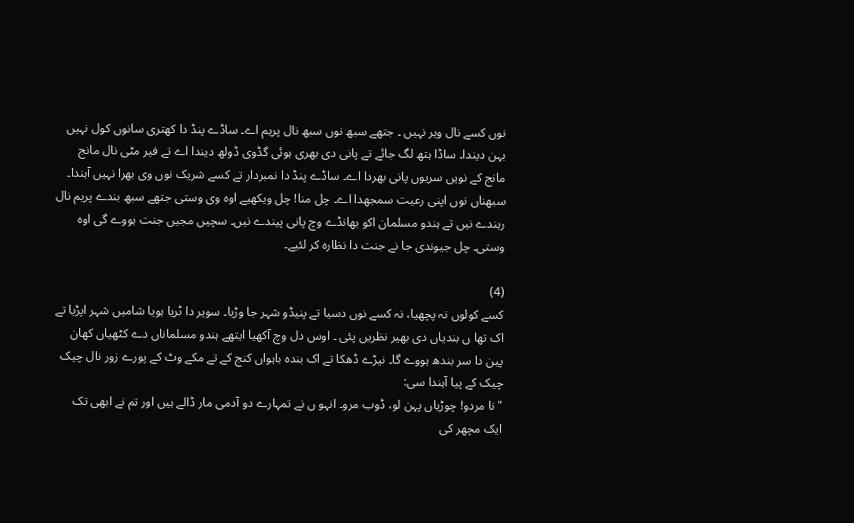نوں کسے نال ویر نہیں ۔ جتھے سبھ نوں سبھ نال پریم اے۔ ساڈے پنڈ دا کھتری سانوں کول نہیں بہن دیندا۔ ساڈا ہتھ لگ جائے تے پانی دی بھری ہوئی گڈوی ڈولھ دیندا اے تے فیر مٹی نال مانج مانج کے نویں سریوں پانی بھردا اے۔ ساڈے پنڈ دا نمبردار تے کسے شریک نوں وی بھرا نہیں آہندا۔ سبھناں نوں اپنی رعیت سمجھدا اے۔ چل منا! چل ویکھیے اوہ وی وستی جتھے سبھ بندے پریم نال رہندے نیں تے ہندو مسلمان اکو بھانڈے وچ پانی پیندے نیں۔ سچیں مجیں جنت ہووے گی اوہ وستی۔ چل جیوندی جا نے جنت دا نظارہ کر لئیے۔

(4)
کسے کولوں نہ پچھیا، نہ کسے نوں دسیا تے پنیڈو شہر جا وڑیا۔ سویر دا ٹریا ہویا شامیں شہر اپڑیا تے اک تھا ں بندیاں دی بھیر نظریں پئی ۔ اوس دل وچ آکھیا ایتھے ہندو مسلماناں دے کٹھیاں کھان پین دا سر بندھ ہووے گا۔ نیڑے ڈھکا تے اک بندہ باہواں کنج کے تے مکے وٹ کے پورے زور نال چیک چیک کے پیا آہندا سی:
"نا مردو! چوڑیاں پہن لو، ڈوب مرو۔ انہو ں نے تمہارے دو آدمی مار ڈالے ہیں اور تم نے ابھی تک ایک مچھر کی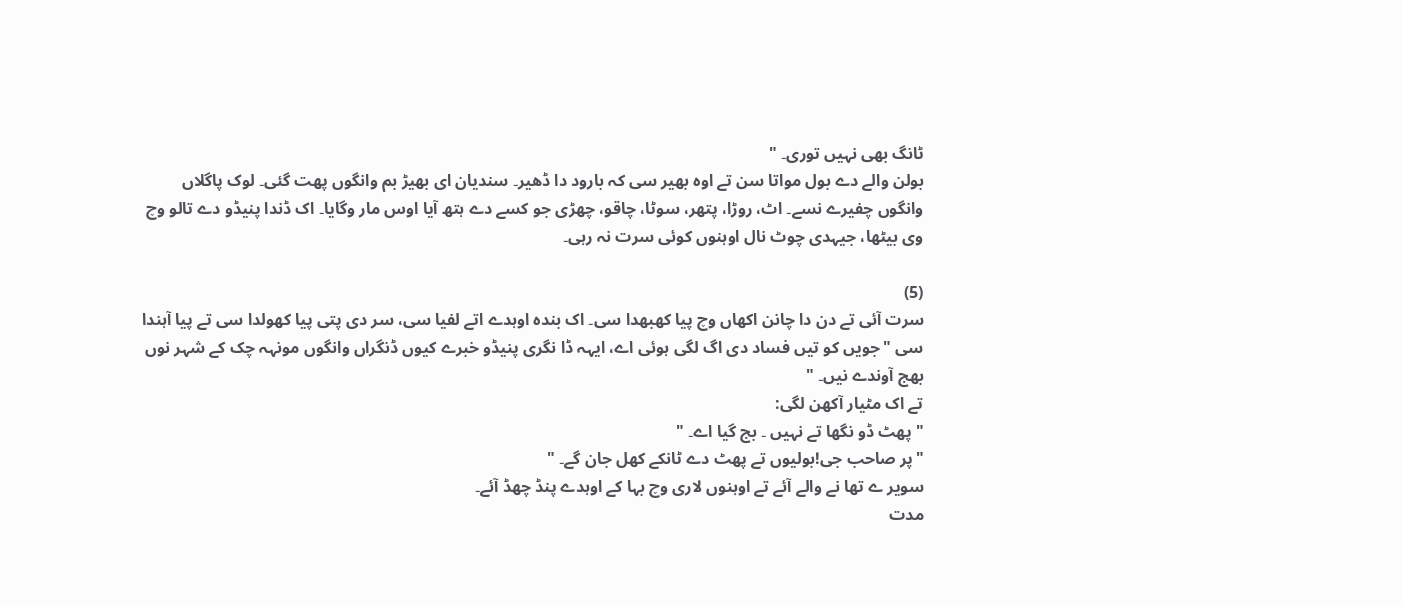ٹانگ بھی نہیں توری۔ "
بولن والے دے بول مواتا سن تے اوہ بھیر سی کہ بارود دا ڈھیر۔ سندیان ای بھیڑ بم وانگوں پھت گئی۔ لوک پاگلاں وانگوں چفیرے نسے۔ اٹ، روڑا، پتھر، سوٹا، چاقو، چھڑی جو کسے دے ہتھ آیا اوس مار وگایا۔ اک ڈندا پنیڈو دے تالو وچ وی بیٹھا، جیہدی چوٹ نال اوہنوں کوئی سرت نہ رہی۔

(5)
سرت آئی تے دن دا چانن اکھاں وچ پیا کھبھدا سی۔ اک بندہ اوہدے اتے لفیا سی، سر دی پتی پیا کھولدا سی تے پیا آہندا سی "جویں کو تیں فساد دی اگ لگی ہوئی اے، ایہہ ڈا نگری پنیڈو خبرے کیوں ڈنگراں وانگوں مونہہ چک کے شہر نوں بھج آوندے نیں۔ "
تے اک مٹیار آکھن لگی:
" پھٹ ڈو نگھا تے نہیں ۔ بج گیا اے۔ "
"پر صاحب جی!بولیوں تے پھٹ دے ٹانکے کھل جان گے۔ "
سویر ے تھا نے والے آئے تے اوہنوں لاری وچ بہا کے اوہدے پنڈ چھڈ آئے۔
مدت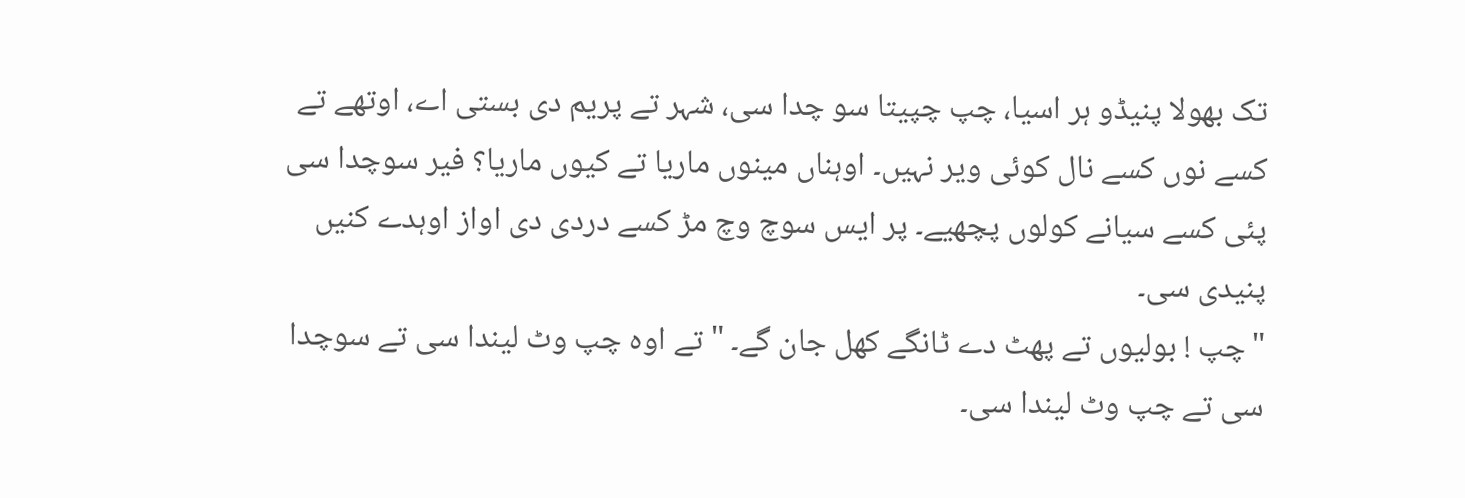تک بھولا پنیڈو ہر اسیا، چپ چپیتا سو چدا سی، شہر تے پریم دی بستی اے، اوتھے تے کسے نوں کسے نال کوئی ویر نہیں۔ اوہناں مینوں ماریا تے کیوں ماریا؟ فیر سوچدا سی پئی کسے سیانے کولوں پچھیے۔ پر ایس سوچ وچ مڑ کسے دردی دی اواز اوہدے کنیں پنیدی سی۔
"چپ ! بولیوں تے پھٹ دے ٹانگے کھل جان گے۔ " تے اوہ چپ وٹ لیندا سی تے سوچدا سی تے چپ وٹ لیندا سی۔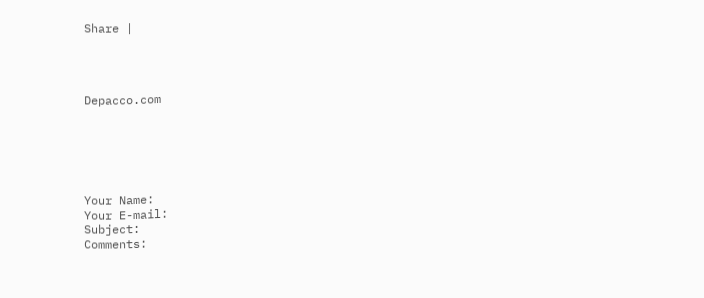Share |




Depacco.com






Your Name:
Your E-mail:
Subject:
Comments: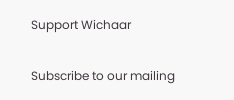Support Wichaar

Subscribe to our mailing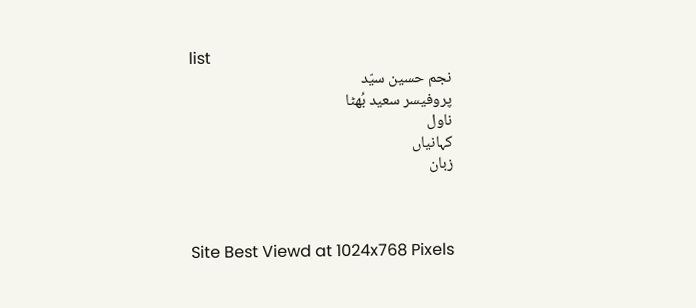list
نجم حسین سیّد
پروفیسر سعید بُھٹا
ناول
کہانیاں
زبان



Site Best Viewd at 1024x768 Pixels